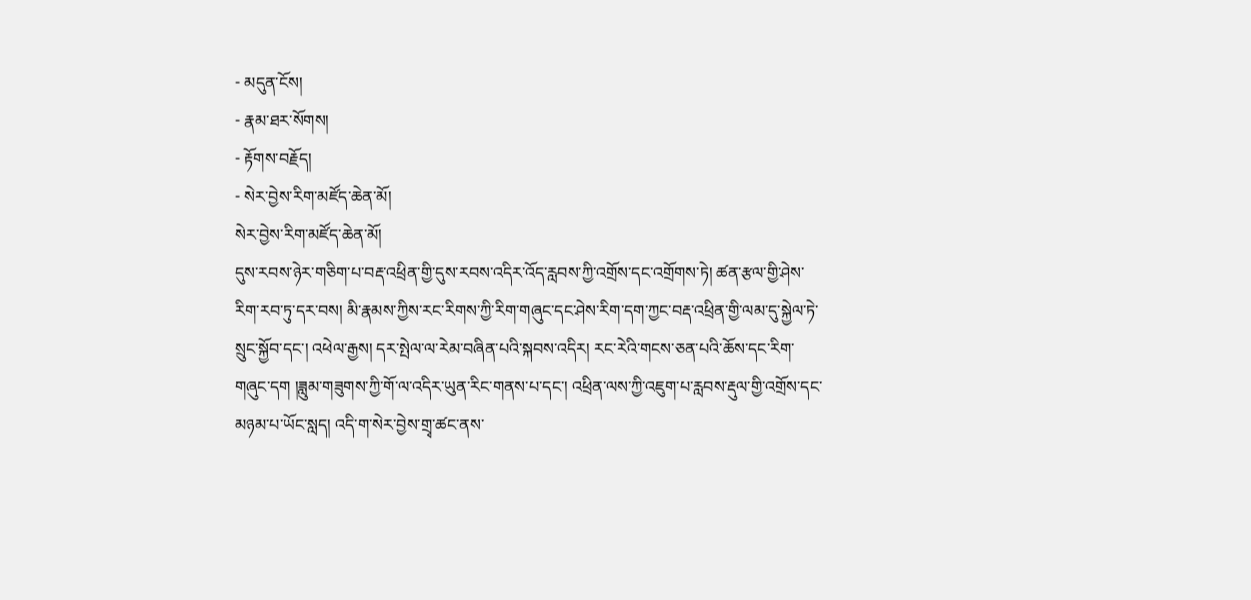- མདུན་ངོས།
- རྣམ་ཐར་སོགས།
- རྟོགས་བརྗོད།
- སེར་བྱེས་རིག་མཛོད་ཆེན་མོ།
སེར་བྱེས་རིག་མཛོད་ཆེན་མོ།
དུས་རབས་ཉེར་གཅིག་པ་བརྡ་འཕྲིན་གྱི་དུས་རབས་འདིར་འོད་རླབས་ཀྱི་འགྲོས་དང་འགྲོགས་ཏེ། ཚན་རྩལ་གྱི་ཤེས་རིག་རབ་ཏུ་དར་བས། མི་རྣམས་ཀྱིས་རང་རིགས་ཀྱི་རིག་གཞུང་དང་ཤེས་རིག་དག་ཀྱང་བརྡ་འཕྲིན་གྱི་ལམ་དུ་སྐྱེལ་ཏེ་སྲུང་སྐྱོབ་དང་། འཕེལ་རྒྱས། དར་སྤེལ་ལ་རེམ་བཞིན་པའི་སྐབས་འདིར། རང་རེའི་གངས་ཅན་པའི་ཆོས་དང་རིག་གཞུང་དག །ཟླུམ་གཟུགས་ཀྱི་གོ་ལ་འདིར་ཡུན་རིང་གནས་པ་དང་། འཕྲིན་ལས་ཀྱི་འཇུག་པ་རླབས་རྡུལ་གྱི་འགྲོས་དང་མཉམ་པ་ཡོང་སླད། འདི་ག་སེར་བྱེས་གྲྭ་ཚང་ནས་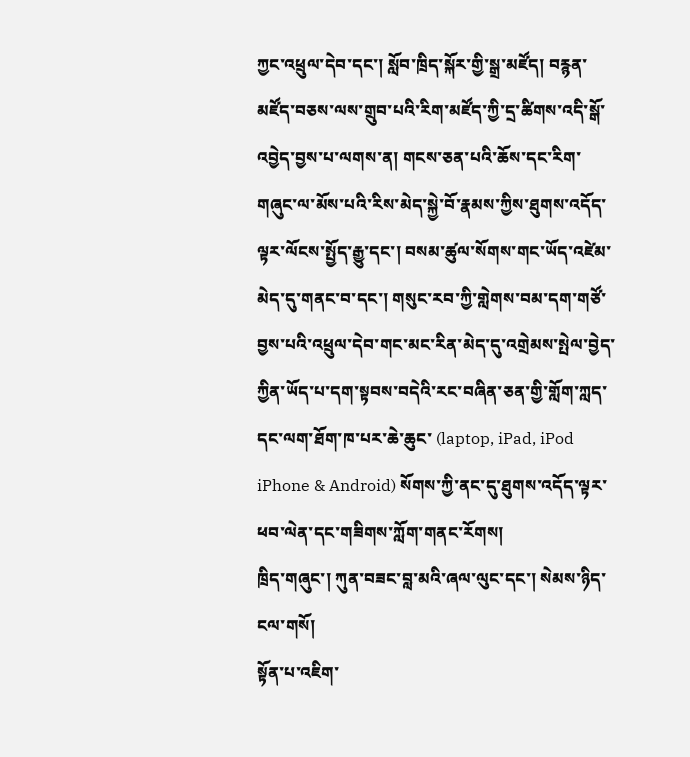ཀྱང་འཕྲུལ་དེབ་དང་། སློབ་ཁྲིད་སྐོར་གྱི་སྒྲ་མཛོད། བརྙན་མཛོད་བཅས་ལས་གྲུབ་པའི་རིག་མཛོད་ཀྱི་དྲ་ཚིགས་འདི་སྒོ་འབྱེད་བྱས་པ་ལགས་ན། གངས་ཅན་པའི་ཆོས་དང་རིག་གཞུང་ལ་མོས་པའི་རིས་མེད་སྐྱེ་བོ་རྣམས་ཀྱིས་ཐུགས་འདོད་ལྟར་ལོངས་སྤྱོད་རྒྱུ་དང་། བསམ་ཚུལ་སོགས་གང་ཡོད་འཛེམ་མེད་དུ་གནང་བ་དང་། གསུང་རབ་ཀྱི་གླེགས་བམ་དག་གཙོ་བྱས་པའི་འཕྲུལ་དེབ་གང་མང་རིན་མེད་དུ་འགྲེམས་སྤེལ་བྱེད་ཀྱིན་ཡོད་པ་དག་སྟབས་བདེའི་རང་བཞིན་ཅན་གྱི་གློག་ཀླད་དང་ལག་ཐོག་ཁ་པར་ཆེ་ཆུང་ (laptop, iPad, iPod iPhone & Android) སོགས་ཀྱི་ནང་དུ་ཐུགས་འདོད་ལྟར་ཕབ་ལེན་དང་གཟིགས་ཀློག་གནང་རོགས།
ཁྲིད་གཞུང་། ཀུན་བཟང་བླ་མའི་ཞལ་ལུང་དང་། སེམས་ཉིད་ངལ་གསོ།
སྟོན་པ་འཇིག་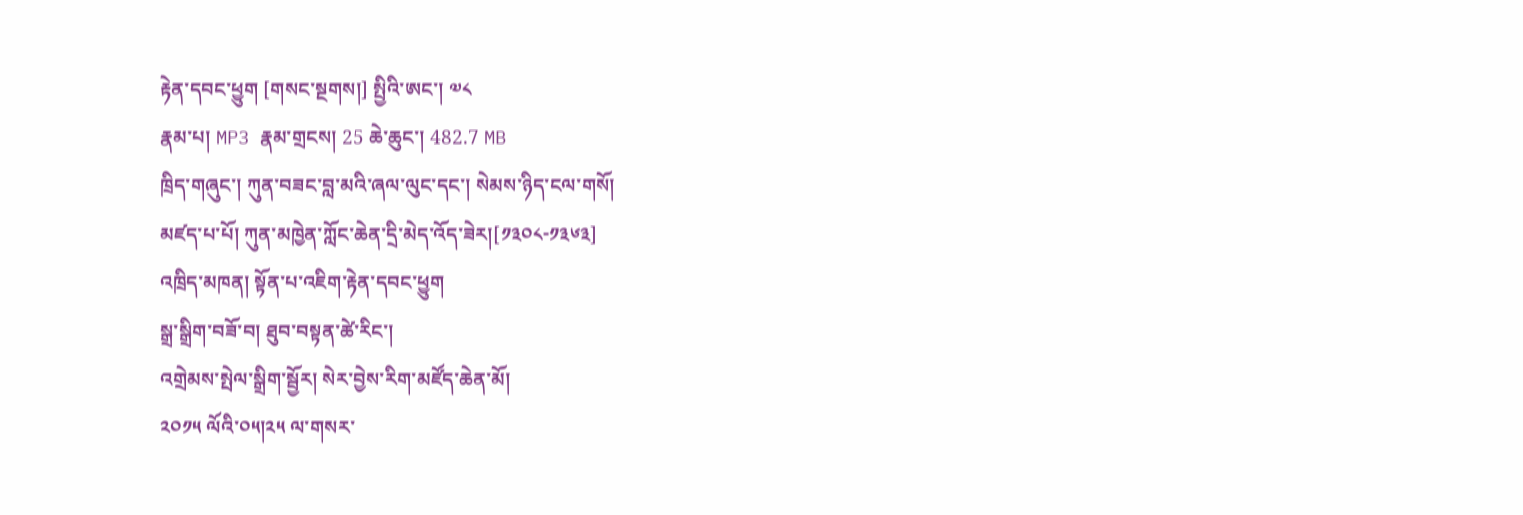རྟེན་དབང་ཕྱུག [གསང་སྔགས།] སྤྱིའི་ཨང་། ༧༨
རྣམ་པ། MP3 རྣམ་གྲངས། 25 ཆེ་ཆུང་། 482.7 MB
ཁྲིད་གཞུང་། ཀུན་བཟང་བླ་མའི་ཞལ་ལུང་དང་། སེམས་ཉིད་ངལ་གསོ།
མཛད་པ་པོ། ཀུན་མཁྱེན་ཀློང་ཆེན་དྲི་མེད་འོད་ཟེར།[༡༣༠༨-༡༣༦༣]
འཁྲིད་མཁན། སྟོན་པ་འཇིག་རྟེན་དབང་ཕྱུག
སྒྲ་སྒྲིག་བཟོ་བ། ཐུབ་བསྟན་ཚེ་རིང་།
འགྲེམས་སྤེལ་སྒྲིག་སྦྱོར། སེར་བྱེས་རིག་མཛོད་ཆེན་མོ།
༢༠༡༥ ལོའི་༠༥།༢༥ ལ་གསར་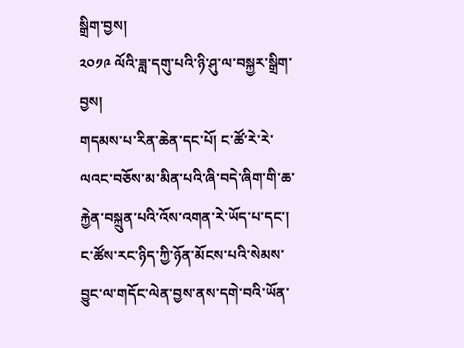སྒྲིག་བྱས།
༢༠༡༩ ལོའི་ཟླ་དགུ་པའི་ཉི་ཤུ་ལ་བསྐྱར་སྒྲིག་བྱས།
གདམས་པ་རིན་ཆེན་དང་པོ། ང་ཚོ་རེ་རེ་ལའང་བཅོས་མ་མིན་པའི་ཞི་བདེ་ཞིག་གི་ཆ་རྐྱེན་བསྐྲུན་པའི་འོས་འགན་རེ་ཡོད་པ་དང་། ང་ཚོས་རང་ཉིད་ཀྱི་ཉོན་མོངས་པའི་སེམས་བྱུང་ལ་གདོང་ལེན་བྱས་ནས་དགེ་བའི་ཡོན་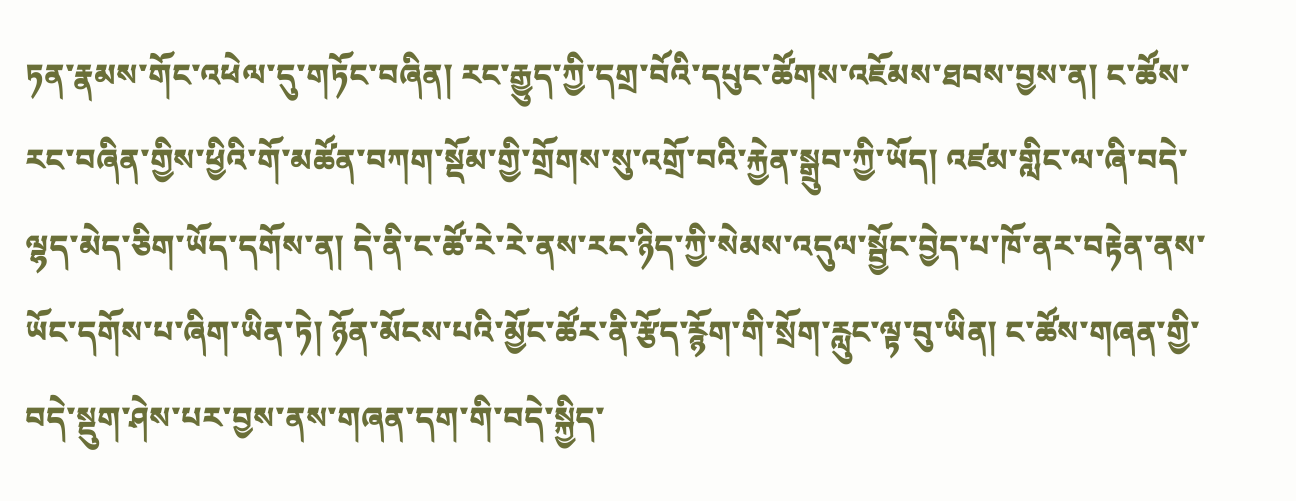ཏན་རྣམས་གོང་འཕེལ་དུ་གཏོང་བཞིན། རང་རྒྱུད་ཀྱི་དགྲ་བོའི་དཔུང་ཚོགས་འཇོམས་ཐབས་བྱས་ན། ང་ཚོས་རང་བཞིན་གྱིས་ཕྱིའི་གོ་མཚོན་བཀག་སྡོམ་གྱི་གྲོགས་སུ་འགྲོ་བའི་རྐྱེན་སྒྲུབ་ཀྱི་ཡོད། འཛམ་གླིང་ལ་ཞི་བདེ་ལྷད་མེད་ཅིག་ཡོད་དགོས་ན། དེ་ནི་ང་ཚོ་རེ་རེ་ནས་རང་ཉིད་ཀྱི་སེམས་འདུལ་སྦྱོང་བྱེད་པ་ཁོ་ནར་བརྟེན་ནས་ཡོང་དགོས་པ་ཞིག་ཡིན་ཏེ། ཉོན་མོངས་པའི་མྱོང་ཚོར་ནི་རྩོད་རྙོག་གི་སྲོག་རླུང་ལྟ་བུ་ཡིན། ང་ཚོས་གཞན་གྱི་བདེ་སྡུག་ཤེས་པར་བྱས་ནས་གཞན་དག་གི་བདེ་སྐྱིད་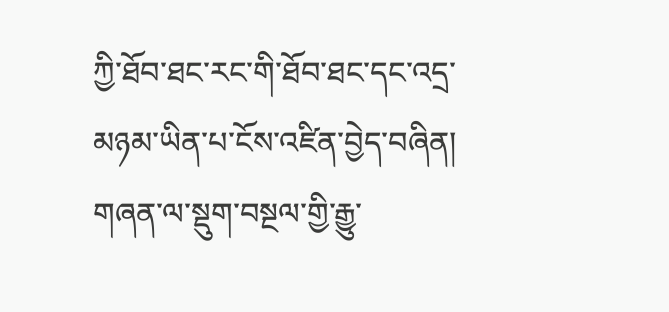ཀྱི་ཐོབ་ཐང་རང་གི་ཐོབ་ཐང་དང་འདྲ་མཉམ་ཡིན་པ་ངོས་འཛིན་བྱེད་བཞིན། གཞན་ལ་སྡུག་བསྔལ་གྱི་རྒྱུ་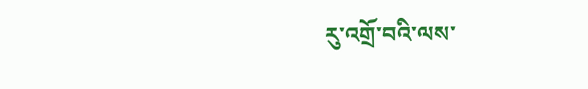རུ་འགྲོ་བའི་ལས་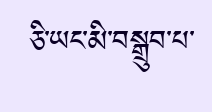ཅི་ཡང་མི་བསྒྲུབ་པ་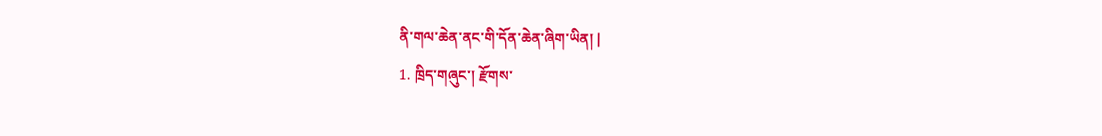ནི་གལ་ཆེན་ནང་གི་དོན་ཆེན་ཞིག་ཡིན། |
1. ཁྲིད་གཞུང་། རྫོགས་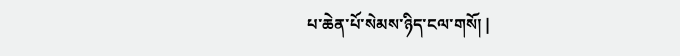པ་ཆེན་པོ་སེམས་ཉིད་ངལ་གསོ། |